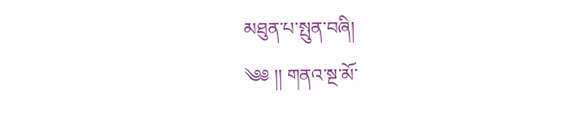མཐུན་པ་སྤུན་བཞི།
༄༅ །། གནའ་སྔ་མོ་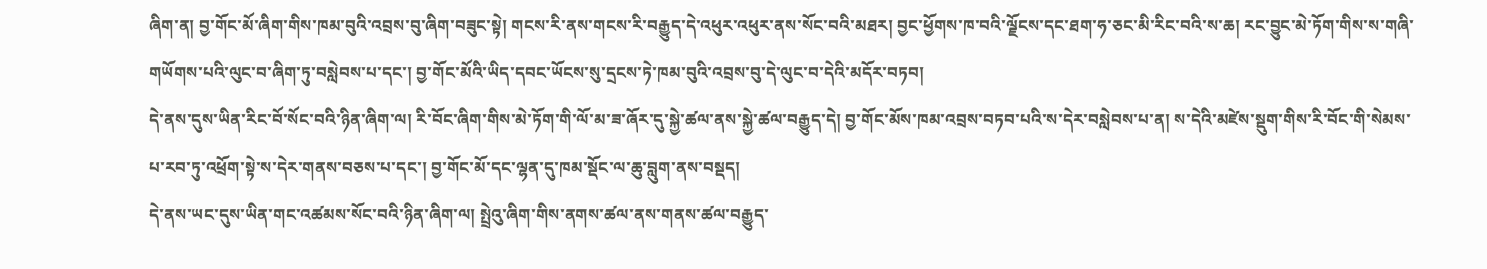ཞིག་ན། བྱ་གོང་མོ་ཞིག་གིས་ཁམ་བུའི་འབྲས་བུ་ཞིག་བཟུང་སྟེ། གངས་རི་ནས་གངས་རི་བརྒྱུད་དེ་འཕུར་འཕུར་ནས་སོང་བའི་མཐར། བྱང་ཕྱོགས་ཁ་བའི་ལྗོངས་དང་ཐག་ཧ་ཅང་མི་རིང་བའི་ས་ཆ། རང་བྱུང་མེ་ཏོག་གིས་ས་གཞི་གཡོགས་པའི་ལུང་བ་ཞིག་ཏུ་བསླེབས་པ་དང་། བྱ་གོང་མོའི་ཡིད་དབང་ཡོངས་སུ་དྲངས་ཏེ་ཁམ་བུའི་འབྲས་བུ་དེ་ལུང་བ་དེའི་མདོར་བཏབ།
དེ་ནས་དུས་ཡིན་རིང་བོ་སོང་བའི་ཉིན་ཞིག་ལ། རི་བོང་ཞིག་གིས་མེ་ཏོག་གི་ལོ་མ་ཟ་ཞོར་དུ་སྐྱེ་ཚལ་ནས་སྐྱེ་ཚལ་བརྒྱུད་དེ། བྱ་གོང་མོས་ཁམ་འབྲས་བཏབ་པའི་ས་དེར་བསླེབས་པ་ན། ས་དེའི་མཛེས་སྡུག་གིས་རི་བོང་གི་སེམས་པ་རབ་ཏུ་འཕྲོག་སྟེ་ས་དེར་གནས་བཅས་པ་དང་། བྱ་གོང་མོ་དང་ལྷན་དུ་ཁམ་སྡོང་ལ་ཆུ་བླུག་ནས་བསྡད།
དེ་ནས་ཡང་དུས་ཡིན་གང་འཚམས་སོང་བའི་ཉིན་ཞིག་ལ། སྤྲེའུ་ཞིག་གིས་ནགས་ཚལ་ནས་གནས་ཚལ་བརྒྱུད་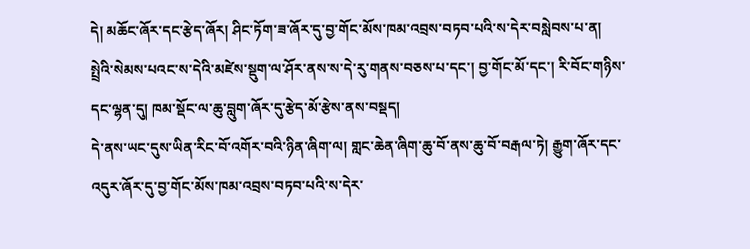དེ། མཆོང་ཞོར་དང་རྩེད་ཞོར། ཤིང་ཏོག་ཟ་ཞོར་དུ་བྱ་གོང་མོས་ཁམ་འབྲས་བཏབ་པའི་ས་དེར་བསླེབས་པ་ན། སྤྲེའི་སེམས་པའང་ས་དེའི་མཛེས་སྡུག་ལ་ཤོར་ནས་ས་དེ་རུ་གནས་བཅས་པ་དང་། བྱ་གོང་མོ་དང་། རི་བོང་གཉིས་དང་ལྷན་དུ། ཁམ་སྡོང་ལ་ཆུ་བླུག་ཞོར་དུ་རྩེད་མོ་རྩེས་ནས་བསྡད།
དེ་ནས་ཡང་དུས་ཡིན་རིང་བོ་འགོར་བའི་ཉིན་ཞིག་ལ། གླང་ཆེན་ཞིག་ཆུ་བོ་ནས་ཆུ་བོ་བརྒལ་ཏེ། རྒྱུག་ཞོར་དང་འདུར་ཞོར་དུ་བྱ་གོང་མོས་ཁམ་འབྲས་བཏབ་པའི་ས་དེར་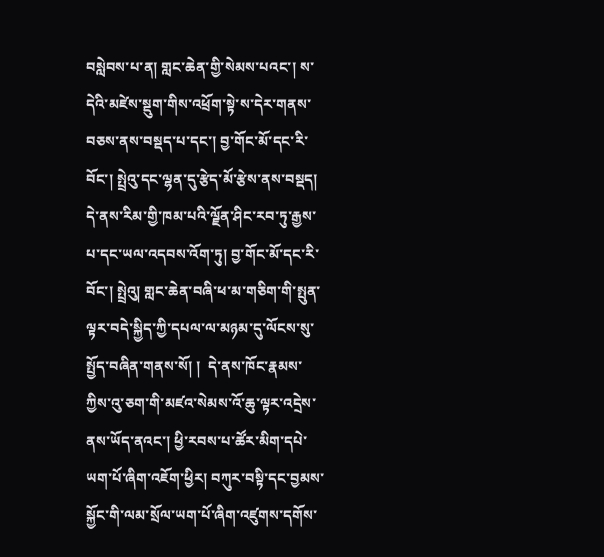བསླེབས་པ་ན། གླང་ཆེན་གྱི་སེམས་པའང་། ས་དེའི་མཛེས་སྡུག་གིས་འཕྲོག་སྟེ་ས་དེར་གནས་བཅས་ནས་བསྡད་པ་དང་། བྱ་གོང་མོ་དང་རི་བོང་། སྤྲེའུ་དང་ལྷན་དུ་རྩེད་མོ་རྩེས་ནས་བསྡད།
དེ་ནས་རིམ་གྱི་ཁམ་པའི་ལྗོན་ཤིང་རབ་ཏུ་རྒྱས་པ་དང་ཡལ་འདབས་འོག་ཏུ། བྱ་གོང་མོ་དང་རི་བོང་། སྤྲེའུ། གླང་ཆེན་བཞི་ཕ་མ་གཅིག་གི་སྤུན་ལྟར་བདེ་སྐྱིད་ཀྱི་དཔལ་ལ་མཉམ་དུ་ལོངས་སུ་སྤྱོད་བཞིན་གནས་སོ། །  དེ་ནས་ཁོང་རྣམས་ཀྱིས་འུ་ཅག་གི་མཛའ་སེམས་འོ་ཆུ་ལྟར་འདྲེས་ནས་ཡོད་ནའང་། ཕྱི་རབས་པ་ཚོར་མིག་དཔེ་ཡག་པོ་ཞིག་འཇོག་ཕྱིར། བཀུར་བསྟི་དང་བྱམས་སྐྱོང་གི་ལམ་སྲོལ་ཡག་པོ་ཞིག་འཛུགས་དགོས་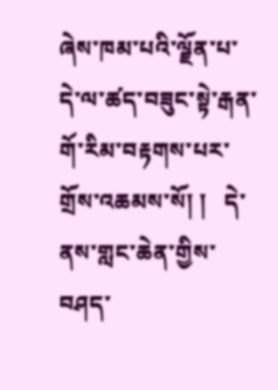ཞེས་ཁམ་པའི་ལྗོན་པ་དེ་ལ་ཚད་བཟུང་སྟེ་རྒན་གོ་རིམ་བརྟགས་པར་གྲོས་འཆམས་སོ། །   དེ་ནས་གླང་ཆེན་གྱིས་བཤད་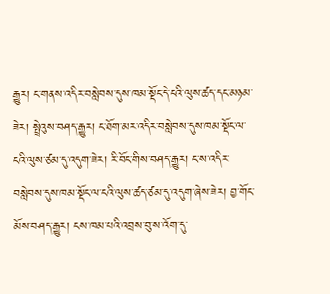རྒྱུར། ང་གནས་འདིར་བསླེབས་དུས་ཁམ་སྡོང་དེ་ངའི་ལུས་ཚད་དང་མཉམ་ཟེར། སྤྲེའུས་བཤད་རྒྱུར། ང་ཐོག་མར་འདིར་བསླེབས་དུས་ཁམ་སྡོང་ལ་ངའི་ལུས་ཙམ་དུ་འདུག་ཟེར། རི་བོང་གིས་བཤད་རྒྱུར། ང་ས་འདིར་བསླེབས་དུས་ཁམ་སྡོང་ལ་ངའི་ལུས་ཚད་ཙམ་དུ་འདུག་ཞེས་ཟེར། བྱ་གོང་མོས་བཤད་རྒྱུར། ངས་ཁམ་པའི་འབྲས་བུ་ས་འོག་དུ་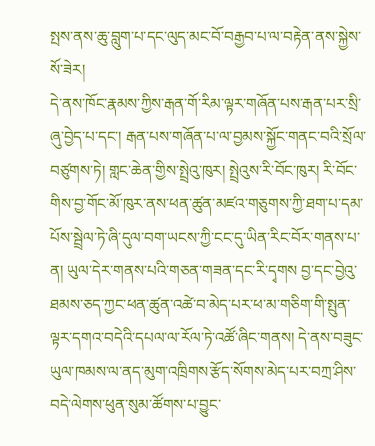སྤས་ནས་ཆུ་བླུག་པ་དང་ལུད་མང་བོ་བརྒྱབ་པ་ལ་བརྟེན་ནས་སྐྱེས་སོ་ཟེར།
དེ་ནས་ཁོང་རྣམས་ཀྱིས་རྒན་གོ་རིམ་ལྟར་གཞོན་པས་རྒན་པར་སྲི་ཞུ་བྱེད་པ་དང་། རྒན་པས་གཞོན་པ་ལ་བྱམས་སྐྱོང་གནང་བའི་སྲོལ་བཙུགས་ཏེ། གླང་ཆེན་གྱིས་སྤྲེའུ་ཁུར། སྤྲེའུས་རི་བོང་ཁུར། རི་བོང་གིས་བྱ་གོང་མོ་ཁུར་ནས་ཕན་ཚུན་མཛའ་གཅུགས་ཀྱི་ཐག་པ་དམ་པོས་སྦྲེལ་ཏེ་ཞི་དུལ་བག་ཡངས་ཀྱི་ངང་དུ་ཡིན་རིང་བོར་གནས་པ་ན། ཡུལ་དེར་གནས་པའི་གཅན་གཟན་དང་རི་དྭགས བྱ་དང་བྱེའུ་ཐམས་ཅད་ཀྱང་ཕན་ཚུན་འཚེ་བ་མེད་པར་ཕ་མ་གཅིག་གི་སྤུན་ལྟར་དགའ་བདེའི་དཔལ་ལ་རོལ་ཏེ་འཚོ་ཞིང་གནས། དེ་ནས་བཟུང་ཡུལ་ཁམས་ལ་ནད་མུག་འཁྲིགས་རྩོད་སོགས་མེད་པར་བཀྲ་ཤིས་བདེ་ལེགས་ཕུན་སུམ་ཚོགས་པ་བྱུང་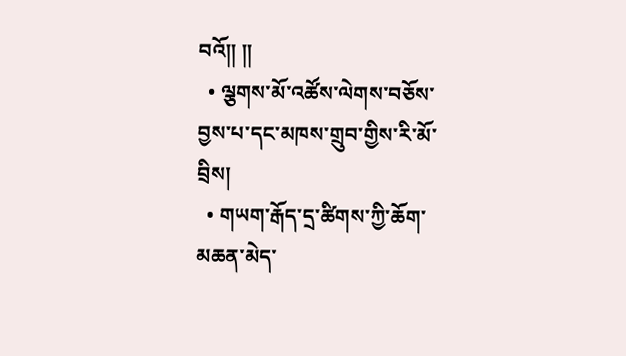བའོ༎ ༎
  • ལྕགས་མོ་འཚོས་ལེགས་བཅོས་བྱས་པ་དང་མཁས་གྲུབ་གྱིས་རི་མོ་བྲིས།
  • གཡག་རྒོད་དྲ་ཚིགས་ཀྱི་ཆོག་མཆན་མེད་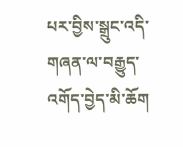པར་བྱིས་སྒྲུང་འདི་གཞན་ལ་བརྒྱུད་འགོད་བྱེད་མི་ཆོག